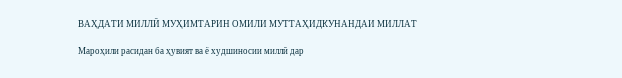ВАҲДАТИ МИЛЛӢ МУҲИМТАРИН ОМИЛИ МУТТАҲИДКУНАНДАИ МИЛЛАТ

Мароҳили расидан ба ҳувият ва ё худшиносии миллӣ дар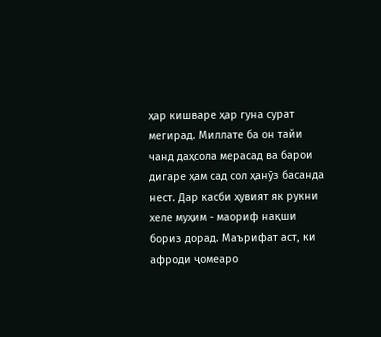ҳар кишваре ҳар гуна сурат мегирад. Миллате ба он тайи чанд даҳсола мерасад ва барои дигаре ҳам сад сол ҳанӯз басанда нест. Дар касби ҳувият як рукни хеле муҳим - маориф нақши бориз дорад. Маърифат аст, ки афроди ҷомеаро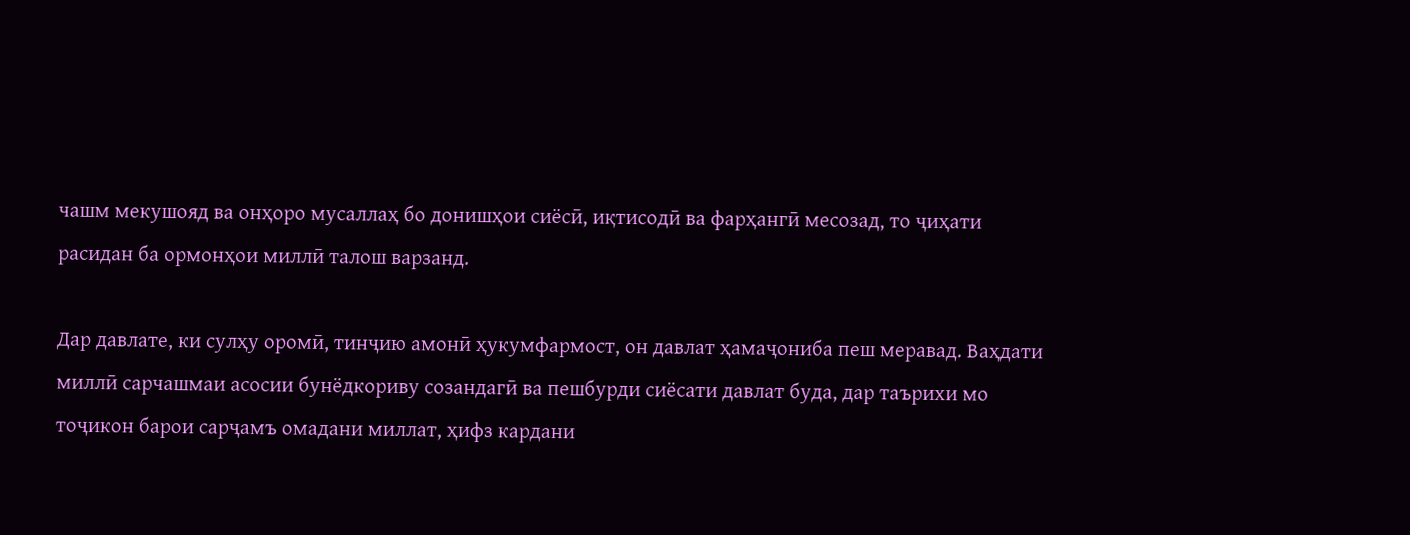чашм мекушояд ва онҳоро мусаллаҳ бо донишҳои сиёсӣ, иқтисодӣ ва фарҳангӣ месозад, то ҷиҳати расидан ба ормонҳои миллӣ талош варзанд.

Дар давлате, ки сулҳу оромӣ, тинҷию амонӣ ҳукумфармост, он давлат ҳамаҷониба пеш меравад. Ваҳдати миллӣ сарчашмаи асосии бунёдкориву созандагӣ ва пешбурди сиёсати давлат буда, дар таърихи мо тоҷикон барои сарҷамъ омадани миллат, ҳифз кардани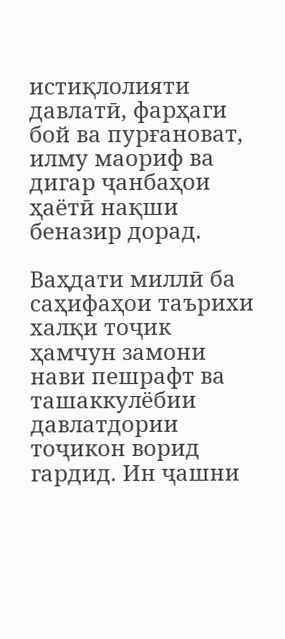истиқлолияти давлатӣ, фарҳаги бой ва пурғановат, илму маориф ва дигар ҷанбаҳои ҳаётӣ нақши беназир дорад.

Ваҳдати миллӣ ба саҳифаҳои таърихи халқи тоҷик ҳамчун замони нави пешрафт ва ташаккулёбии давлатдории тоҷикон ворид гардид. Ин ҷашни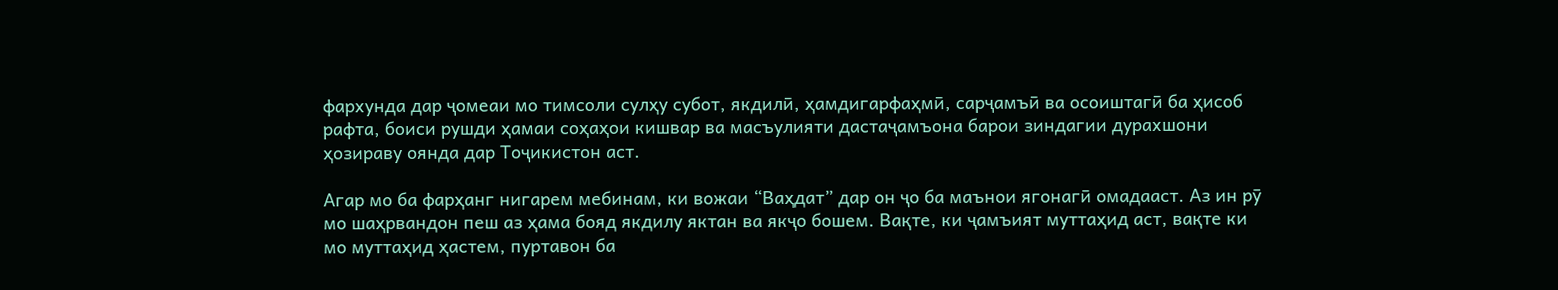фархунда дар ҷомеаи мо тимсоли сулҳу субот, якдилӣ, ҳамдигарфаҳмӣ, сарҷамъӣ ва осоиштагӣ ба ҳисоб рафта, боиси рушди ҳамаи соҳаҳои кишвар ва масъулияти дастаҷамъона барои зиндагии дурахшони ҳозираву оянда дар Тоҷикистон аст.

Агар мо ба фарҳанг нигарем мебинам, ки вожаи “Ваҳдат” дар он ҷо ба маънои ягонагӣ омадааст. Аз ин рӯ мо шаҳрвандон пеш аз ҳама бояд якдилу яктан ва якҷо бошем. Вақте, ки ҷамъият муттаҳид аст, вақте ки мо муттаҳид ҳастем, пуртавон ба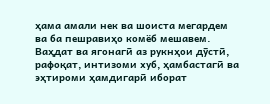ҳама амали нек ва шоиста мегардем ва ба пешравиҳо комёб мешавем. Ваҳдат ва ягонагӣ аз рукнҳои дӯстӣ, рафоқат, интизоми хуб, ҳамбастагӣ ва эҳтироми ҳамдигарӣ иборат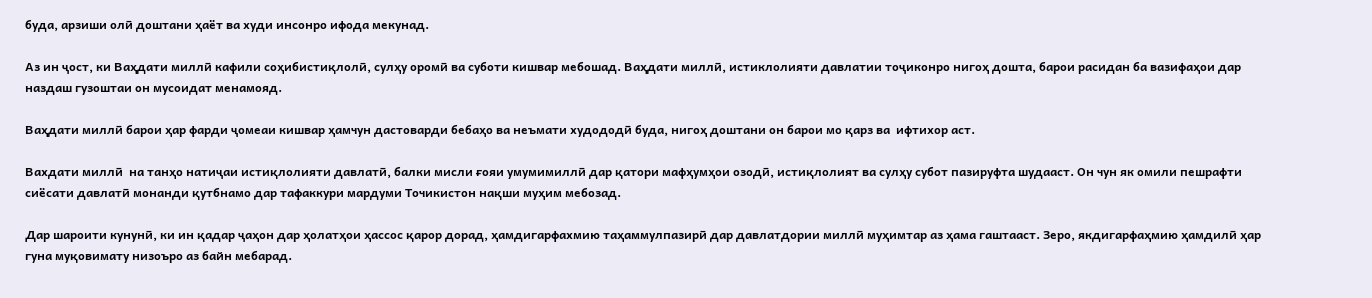буда, арзиши олӣ доштани ҳаёт ва худи инсонро ифода мекунад.

Аз ин ҷост, ки Ваҳдати миллӣ кафили соҳибистиқлолӣ, сулҳу оромӣ ва суботи кишвар мебошад. Ваҳдати миллӣ, истиклолияти давлатии тоҷиконро нигоҳ дошта, барои расидан ба вазифаҳои дар наздаш гузоштаи он мусоидат менамояд.

Ваҳдати миллӣ барои ҳар фарди ҷомеаи кишвар ҳамчун дастоварди бебаҳо ва неъмати худододӣ буда, нигоҳ доштани он барои мо қарз ва  ифтихор аст.

Вахдати миллӣ  на танҳо натиҷаи истиқлолияти давлатӣ, балки мисли ғояи умумимиллӣ дар қатори мафҳумҳои озодӣ, истиқлолият ва сулҳу субот пазируфта шудааст. Он чун як омили пешрафти сиёсати давлатӣ монанди қутбнамо дар тафаккури мардуми Точикистон нақши муҳим мебозад.

Дар шароити кунунӣ, ки ин қадар ҷаҳон дар ҳолатҳои ҳассос қарор дорад, ҳамдигарфахмию таҳаммулпазирӣ дар давлатдории миллӣ муҳимтар аз ҳама гаштааст. Зеро, якдигарфаҳмию ҳамдилӣ ҳар гуна муқовимату низоъро аз байн мебарад.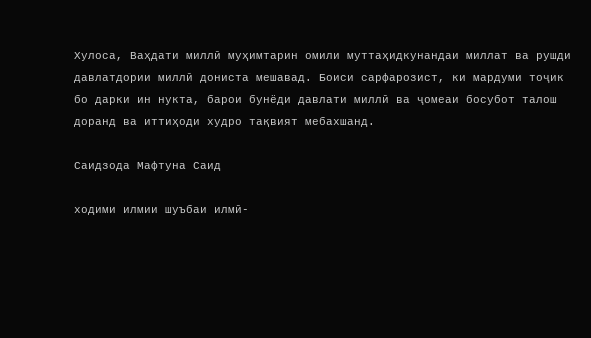Хулоса, Ваҳдати миллӣ муҳимтарин омили муттаҳидкунандаи миллат ва рушди давлатдории миллӣ дониста мешавад. Боиси сарфарозист, ки мардуми тоҷик бо дарки ин нукта, барои бунёди давлати миллӣ ва ҷомеаи босубот талош доранд ва иттиҳоди худро тақвият мебахшанд.

Саидзода Мафтуна Саид

ходими илмии шуъбаи илмӣ-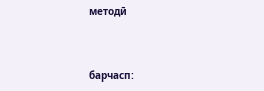методӣ



барчасп: